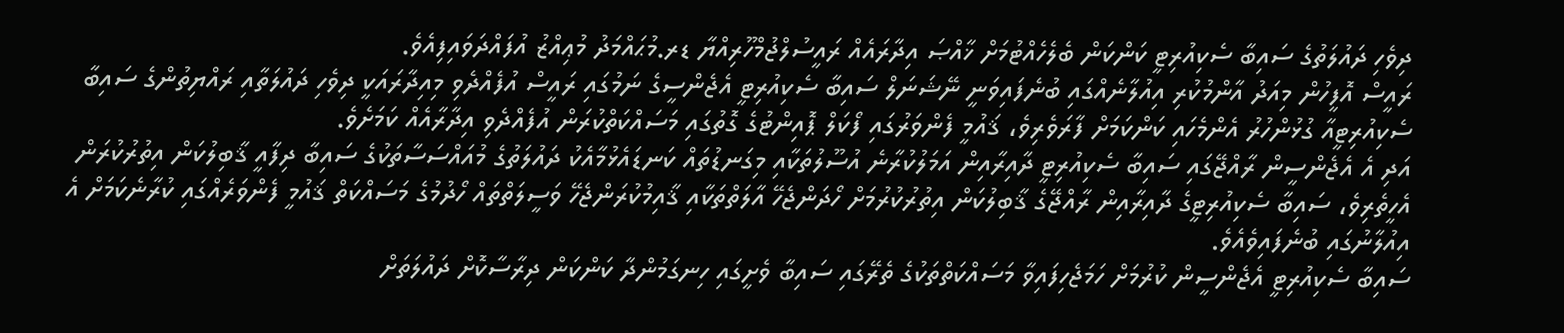ދިވެހި ދައުލަތުގެ ސައިބާ ސެކިއުރިޓީ ކަންކަން ބެލެހެއްޓުމަށް ޚާއްޞަ އިދާރައެއް ރައީސުލްޖުމްހޫރިއްޔާ ޑރ.މުޙައްމަދު މުޢިއްޒު އުފައްދަވައިފިއެވެ.
ރައީސް އޮފީހުން މިއަދު އާންމުކުރި އިއުލާނެއްގައި ބުނެފައިވަނީ ނޭޝަނަލް ސައިބާ ސެކިއުރިޓީ އެޖެންސީގެ ނަމުގައި ރައީސް އުފެއްދެވި މިއިދާރައަކީ ދިވެހި ދައުލަތާއި ރައްޔިތުންގެ ސައިބާ ސެކިއުރިޓީއާ ގުޅުންހުރު އެންމެހައި ކަންކަމަށް ފާރަވެރިވެ، ޤައުމީ ފެންވަރުގައި ފޯކަލް ޕޮއިންޓުގެ ގޮތުގައި މަސައްކަތްކުރަން އުފެއްދެވި އިދާރާއެއް ކަމަށެވެ.
އަދި އެ އެޖެންސީން ރާއްޖޭގައި ސައިބާ ސެކިއުރިޓީ ދާއިރާއިން އަމަލުކުރާނެ އުސޫލުތަކާއި މިގަނޑުތައް ކަނޑައެޅުމާއެކު ދައުލަތުގެ މުއައްސަސާތަކުގެ ސައިބާ ދިފާއީ ޤާބިލުކަން އިތުރުކުރަން އެހީތެރިވެ، ސައިބާ ސެކިއުރިޓީގެ ދާއިރާއިން ރާއްޖޭގެ ޤާބިލުކަން އިތުރުކުރުމަށް ހޯދަންޖެހޭ އާލަތްތަކާއި ޤާއިމުކުރަންޖެހޭ ވަސީލަތްތައް ހޯދުމުގެ މަސައްކަތް ޤައުމީ ފެންވަރެއްގައި ކުރާނެކަމަށް އެ އިއުލާނުގައި ބުނެފައިވެއެވެ.
ސައިބާ ސެކިއުރިޓީ އެޖެންސީން ކުރުމަށް ހަމަޖެހިފައިވާ މަސައްކަތްތަކުގެ ތެރޭގައި ސައިބާ ވެށީގައި ހިނގަމުންދާ ކަންކަން ދިރާސާކޮށް ދައުލަތަށް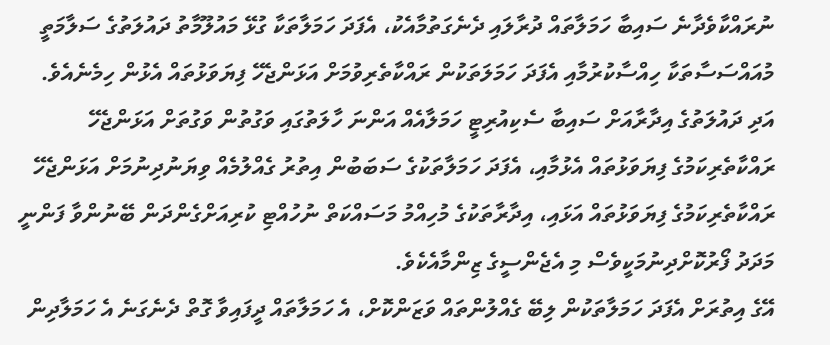ނުރައްކާވެދާނެ ސައިބާ ހަމަލާތައް ދުރާލައި ދެނެގަތުމާއެކު، އެފަދަ ހަމަލާތަކާ ގުޅޭ މައުލޫމާތު ދައުލަތުގެ ސަލާމަތީ މުއައްސަސާތަކާ ހިއްސާކުރުމާއި އެފަދަ ހަމަލަތަކުން ރައްކާތެރިވުމަށް އަޅަންޖެހޭ ފިޔަވަޅުތައް އެޅުން ހިމެނެއެވެ.
އަދި ދައުލަތުގެ އިދާރާއަށް ސައިބާ ސެކިއުރިޓީ ހަމަލާއެއް އަންނަ ހާލަތުގައި ވަގުތުން ވަގުތަށް އަޅަންޖެހޭ ރައްކާތެރިކަމުގެ ފިޔަވަޅުތައް އެޅުމާއި، އެފަދަ ހަމަލާތަކުގެ ސަބަބުން އިތުރު ގެއްލުމެއް ވިޔަނުދިނުމަށް އަޅަންޖެހޭ ރައްކާތެރިކަމުގެ ފިޔަވަޅުތައް އަޅައި، އިދާރާތަކުގެ މުހިއްމު މަސައްކަތް ނުހުއްޓި ކުރިއަށްގެންދަން ބޭނުންވާ ފަންނީ މަދަދު ފޯރުކޮށްދިނުމަކީވެސް މި އެޖެންސީގެ ޒިންމާއެކެވެ.
އޭގެ އިތުރަށް އެފަދަ ހަމަލާތަކުން ލިބޭ ގެއްލުންތައް ވަޒަންކޮށް، އެ ހަމަލާތައް ދީފައިވާ ގޮތް ދެނެގަނެ އެ ހަމަލާދިން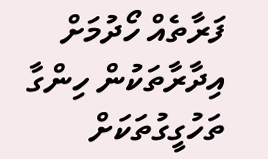ފަރާތެއް ހޯދުމަށް އިދާރާތަކުން ހިންގާ ތަހުގީގުތަކަށް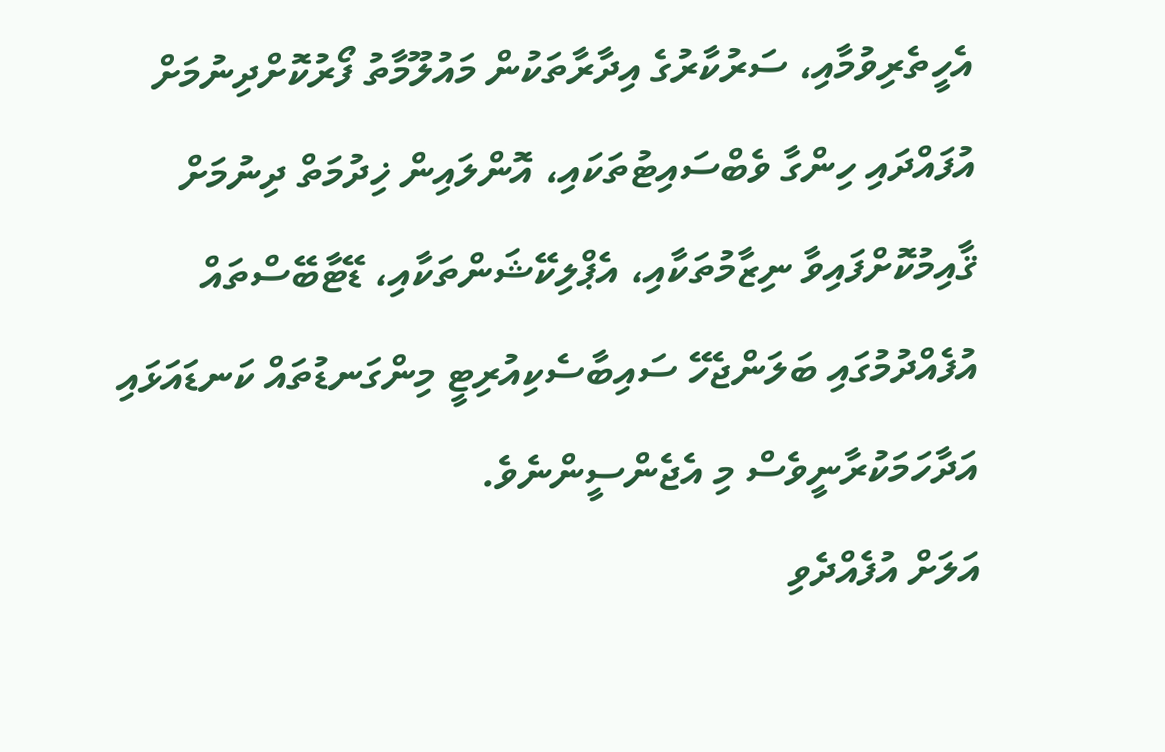އެހީތެރިވުމާއި، ސަރުކާރުގެ އިދާރާތަކުން މައުލޫމާތު ފޯރުކޮށްދިނުމަށް އުފައްދައި ހިންގާ ވެބްސައިޓުތަކައި، އޮންލައިން ޚިދުމަތް ދިނުމަށް ޤާއިމުކޮށްފައިވާ ނިޒާމުތަކާއި، އެޕްލިކޭޝަންތަކާއި، ޑޭޓާބޭސްތައް އުފެއްދުމުގައި ބަލަންޖެހޭ ސައިބާސެކިއުރިޓީ މިންގަނޑުތައް ކަނޑައަޅައި އަދާހަމަކުރާނީވެސް މި އެޖެންސީންނެވެ.
އަލަށް އުފެއްދެވި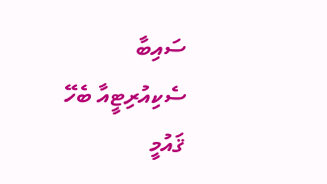ސައިބާ ސެކިއުރިޓީއާ ބެހޭ ޤައުމީ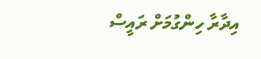އިދާރާ ހިންގުމަށް ރައީސް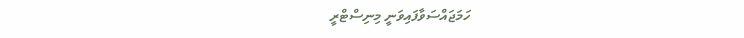ހަމަޖައްސަވާފައިވަނީ މިނިސްޓްރީ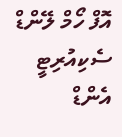އޮފް ހޯމް ލޭންޑް ސެކިއުރިޓީ އެންޑް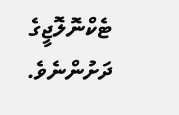ޓެކްނޮލޮޖީގެ ދަށުންނެވެ.